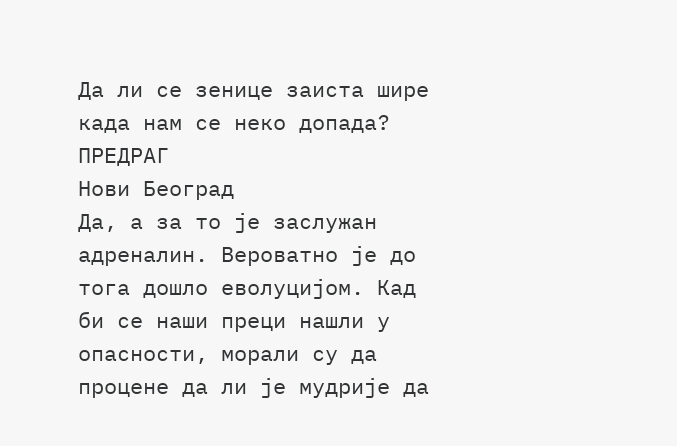Да ли се зенице заиста шире када нам се неко допада?
ПРЕДРАГ
Нови Београд
Да, а за то је заслужан адреналин. Вероватно је до тога дошло еволуцијом. Кад би се наши преци нашли у опасности, морали су да процене да ли је мудрије да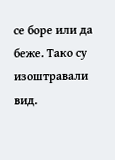се боре или да беже. Тако су изоштравали вид.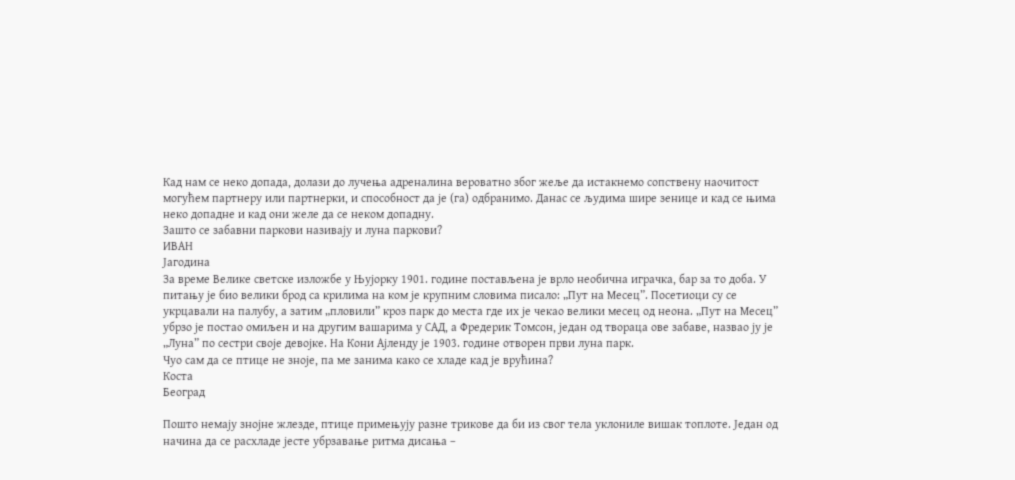Кад нам се неко допада, долази до лучења адреналина вероватно због жеље да истакнемо сопствену наочитост могућем партнеру или партнерки, и способност да је (га) одбранимо. Данас се људима шире зенице и кад се њима неко допадне и кад они желе да се неком допадну.
Зашто се забавни паркови називају и луна паркови?
ИВАН
Јагодина
За време Велике светске изложбе у Њујорку 1901. године постављена је врло необична играчка, бар за то доба. У питању је био велики брод са крилима на ком је крупним словима писало: „Пут на Месец”. Посетиоци су се укрцавали на палубу, а затим „пловили” кроз парк до места где их је чекао велики месец од неона. „Пут на Месец” убрзо је постао омиљен и на другим вашарима у САД, а Фредерик Томсон, један од твораца ове забаве, назвао ју је „Луна” по сестри своје девојке. На Кони Ајленду је 1903. године отворен први луна парк.
Чуо сам да се птице не зноје, па ме занима како се хладе кад је врућина?
Коста
Београд

Пошто немају знојне жлезде, птице примењују разне трикове да би из свог тела уклониле вишак топлоте. Један од начина да се расхладе јесте убрзавање ритма дисања –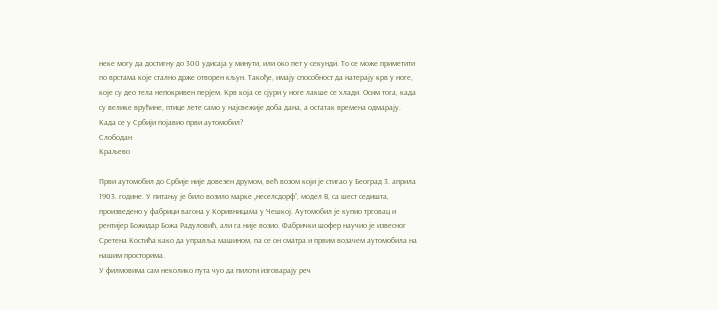неке могу да достигну до 300 удисаја у минути, или око пет у секунди. То се може приметити по врстама које стално држе отворен кљун. Такође, имају способност да натерају крв у ноге, које су део тела непокривен перјем. Крв која се сјури у ноге лакше се хлади. Осим тога, када су велике врућине, птице лете само у најсвежије доба дана, а остатак времена одмарају.
Када се у Србији појавио први аутомобил?
Слободан
Краљево

Први аутомобил до Србије није довезен друмом, већ возом који је стигао у Београд 3. априла 1903. године. У питању је било возило марке „неселсдорф”, модел В, са шест седишта, произведено у фабрици вагона у Коривницама у Чешкој. Аутомобил је купио трговац и рентијер Божидар Божа Радуловић, али га није возио. Фабрички шофер научио је извесног Сретена Костића како да управља машином, па се он сматра и првим возачем аутомобила на нашим просторима.
У филмовима сам неколико пута чуо да пилоти изговарају реч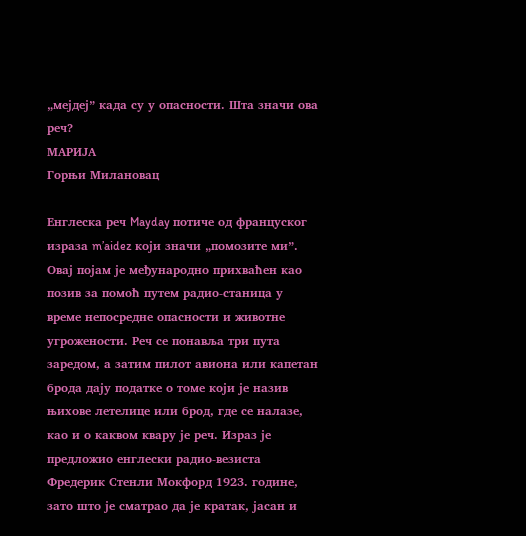„мејдеј” када су у опасности. Шта значи ова реч?
МАРИЈА
Горњи Милановац

Енглеска реч Mayday потиче од француског израза m’aidez који значи „помозите ми”. Овај појам је међународно прихваћен као позив за помоћ путем радио-станица у време непосредне опасности и животне угрожености. Реч се понавља три пута заредом, а затим пилот авиона или капетан брода дају податке о томе који је назив њихове летелице или брод, где се налазе, као и о каквом квару је реч. Израз је предложио енглески радио-везиста Фредерик Стенли Мокфорд 1923. године, зато што је сматрао да је кратак, јасан и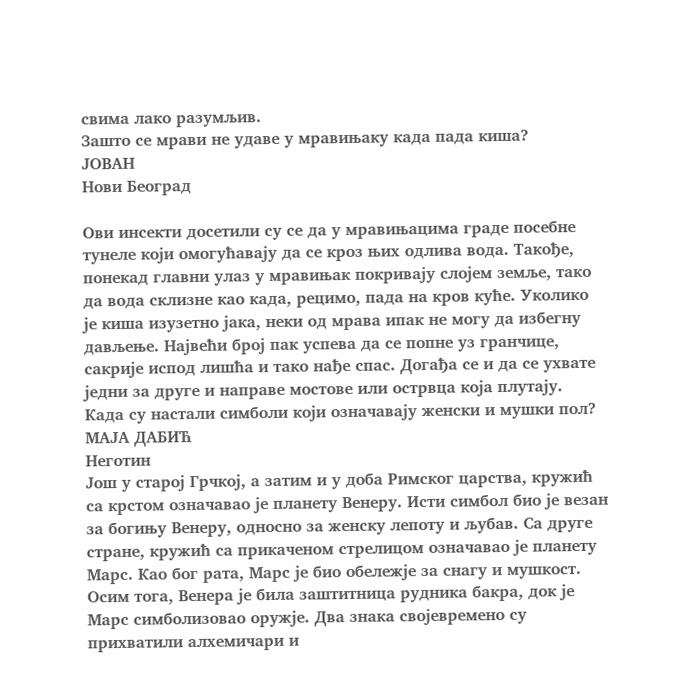свима лако разумљив.
Зашто се мрави не удаве у мравињаку када пада киша?
ЈОВАН
Нови Београд

Ови инсекти досетили су се да у мравињацима граде посебне тунеле који омогућавају да се кроз њих одлива вода. Такође, понекад главни улаз у мравињак покривају слојем земље, тако да вода склизне као када, рецимо, пада на кров куће. Уколико је киша изузетно јака, неки од мрава ипак не могу да избегну дављење. Највећи број пак успева да се попне уз гранчице, сакрије испод лишћа и тако нађе спас. Догађа се и да се ухвате једни за друге и направе мостове или острвца која плутају.
Када су настали симболи који означавају женски и мушки пол?
МАЈА ДАБИЋ
Неготин
Још у старој Грчкој, а затим и у доба Римског царства, кружић са крстом означавао је планету Венеру. Исти симбол био је везан за богињу Венеру, односно за женску лепоту и љубав. Са друге стране, кружић са прикаченом стрелицом означавао је планету Марс. Као бог рата, Марс је био обележје за снагу и мушкост. Осим тога, Венера је била заштитница рудника бакра, док је Марс симболизовао оружје. Два знака својевремено су прихватили алхемичари и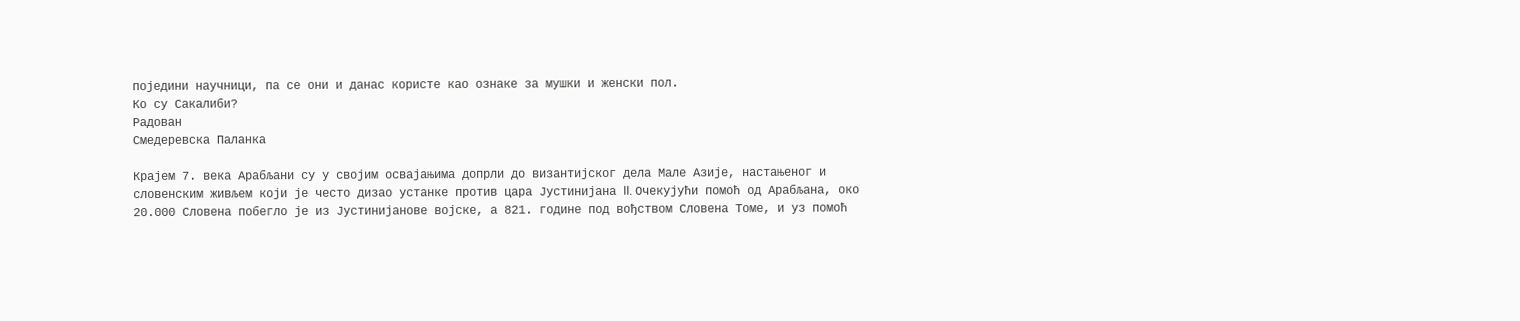поједини научници, па се они и данас користе као ознаке за мушки и женски пол.
Ко су Сакалиби?
Радован
Смедеревска Паланка

Крајем 7. века Арабљани су у својим освајањима допрли до византијског дела Мале Азије, настањеног и словенским живљем који је често дизао устанке против цара Јустинијана II. Очекујући помоћ од Арабљана, око 20.000 Словена побегло је из Јустинијанове војске, а 821. године под вођством Словена Томе, и уз помоћ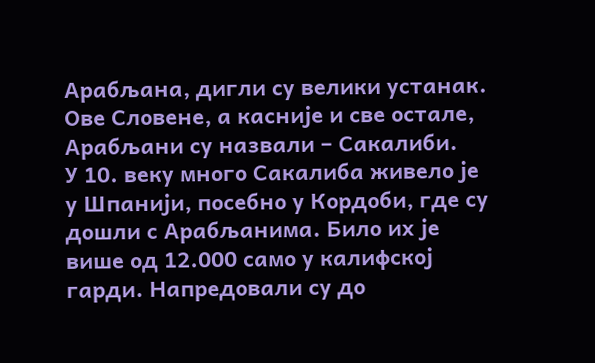Арабљана, дигли су велики устанак. Ове Словене, а касније и све остале, Арабљани су назвали – Сакалиби.
У 10. веку много Сакалиба живело је у Шпанији, посебно у Кордоби, где су дошли с Арабљанима. Било их је више од 12.000 само у калифској гарди. Напредовали су до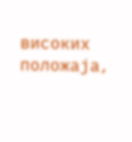високих положаја,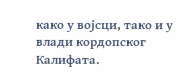како у војсци, тако и у влади кордопског Калифата.